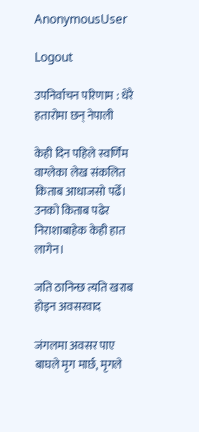AnonymousUser

Logout

उपनिर्वाचन परिणाम : धेरै हतारोमा छन् नेपाली

केही दिन पहिले स्वर्णिम वाग्लेका लेख संकलित किताब आधाजसो पढेँ। उनको किताब पढेर निराशाबाहेक केही हात लागेन।

जति ठानिन्छ त्यति खराब होइन अवसरवाद

जंगलमा अवसर पाए बाघले मृग मार्छ, मृगले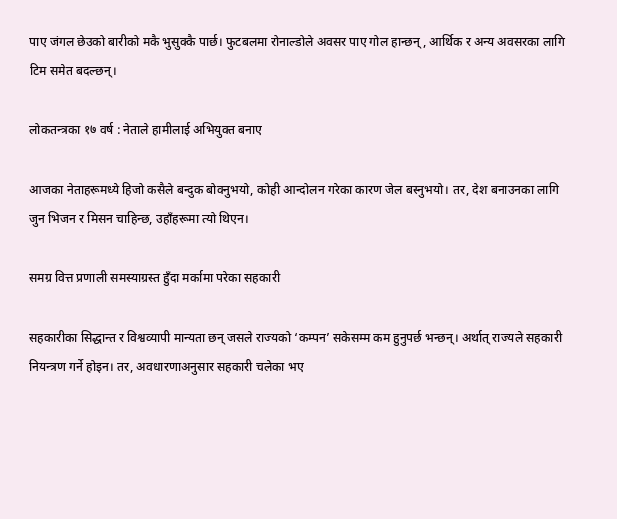पाए जंगल छेउको बारीको मकै भुसुक्कै पार्छ। फुटबलमा रोनाल्डोले अवसर पाए गोल हान्छन्, आर्थिक र अन्य अवसरका लागि टिम समेत बदल्छन्।

लोकतन्त्रका १७ वर्ष : नेताले हामीलाई अभियुक्त बनाए

आजका नेताहरूमध्ये हिजो कसैले बन्दुक बोक्नुभयो, कोही आन्दोलन गरेका कारण जेल बस्नुभयो। तर, देश बनाउनका लागि जुन भिजन र मिसन चाहिन्छ, उहाँहरूमा त्यो थिएन।

समग्र वित्त प्रणाली समस्याग्रस्त हुँदा मर्कामा परेका सहकारी

सहकारीका सिद्धान्त र विश्वव्यापी मान्यता छन् जसले राज्यको ‘कम्पन’ सकेसम्म कम हुनुपर्छ भन्छन्। अर्थात् राज्यले सहकारी नियन्त्रण गर्ने होइन। तर, अवधारणाअनुसार सहकारी चलेका भए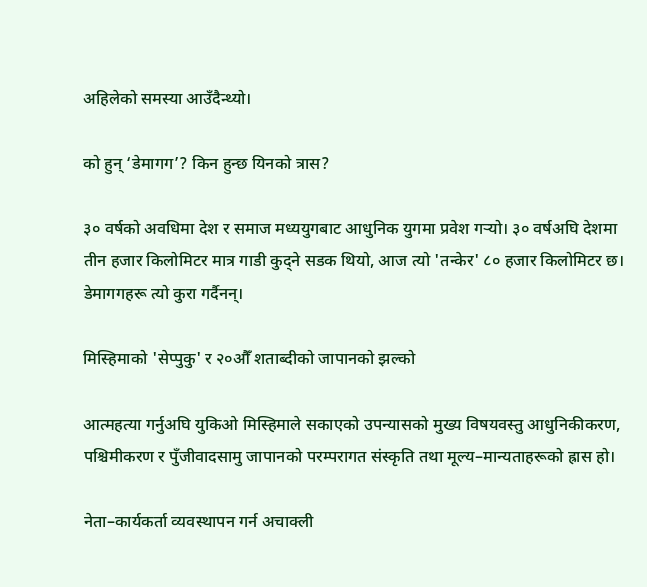अहिलेको समस्या आउँदैन्थ्यो।

को हुन् ‘डेमागग’? किन हुन्छ यिनको त्रास?

३० वर्षको अवधिमा देश र समाज मध्ययुगबाट आधुनिक युगमा प्रवेश गर्‍यो। ३० वर्षअघि देशमा तीन हजार किलोमिटर मात्र गाडी कुद्ने सडक थियो, आज त्यो 'तन्केर' ८० हजार किलोमिटर छ। डेमागगहरू त्यो कुरा गर्दैनन्।

मिस्हिमाको 'सेप्पुकु' र २०औँ शताब्दीको जापानको झल्को

आत्महत्या गर्नुअघि युकिओ मिस्हिमाले सकाएको उपन्यासको मुख्य विषयवस्तु आधुनिकीकरण, पश्चिमीकरण र पुँजीवादसामु जापानको परम्परागत संस्कृति तथा मूल्य–मान्यताहरूको ह्रास हो।

नेता–कार्यकर्ता व्यवस्थापन गर्न अचाक्ली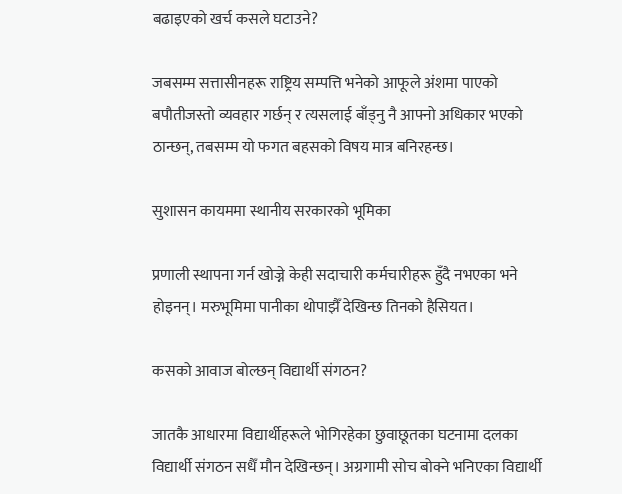बढाइएको खर्च कसले घटाउने?

जबसम्म सत्तासीनहरू राष्ट्रिय सम्पत्ति भनेको आफूले अंशमा पाएको बपौतीजस्तो व्यवहार गर्छन् र त्यसलाई बाँड्नु नै आफ्नो अधिकार भएको ठान्छन्, तबसम्म यो फगत बहसको विषय मात्र बनिरहन्छ।

सुशासन कायममा स्थानीय सरकारको भूमिका

प्रणाली स्थापना गर्न खोज्ने केही सदाचारी कर्मचारीहरू हुँदै नभएका भने होइनन्। मरुभूमिमा पानीका थोपाझैँ देखिन्छ तिनको हैसियत।

कसको आवाज बोल्छन् विद्यार्थी संगठन?

जातकै आधारमा विद्यार्थीहरूले भोगिरहेका छुवाछूतका घटनामा दलका विद्यार्थी संगठन सधैँ मौन देखिन्छन्। अग्रगामी सोच बोक्ने भनिएका विद्यार्थी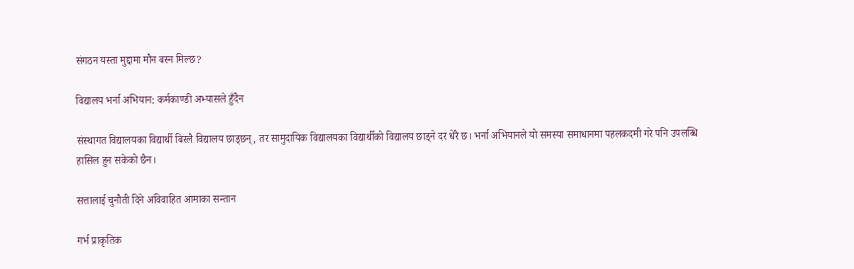संगठन यस्ता मुद्दामा मौन बस्न मिल्छ?

विद्यालय भर्ना अभियान: कर्मकाण्डी अभ्यासले हुँदैन

संस्थागत विद्यालयका विद्यार्थी बिरलै विद्यालय छाड्छन्, तर सामुदायिक विद्यालयका विद्यार्थीको विद्यालय छाड्ने दर धेरै छ। भर्ना अभियानले यो समस्या समाधानमा पहलकदमी गरे पनि उपलब्धि हासिल हुन सकेको छैन।

सत्तालाई चुनौती दिने अविवाहित आमाका सन्तान

गर्भ प्राकृतिक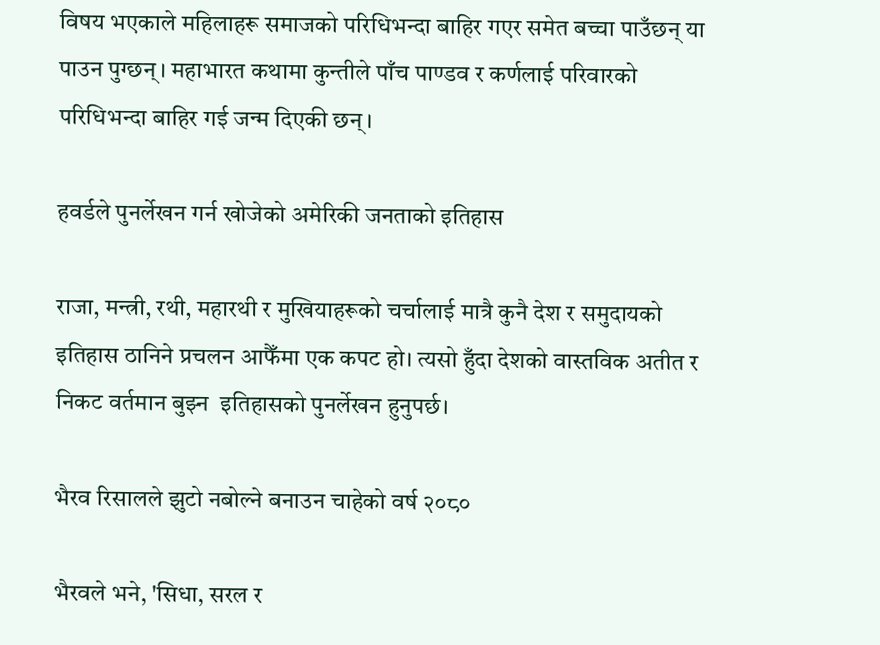विषय भएकाले महिलाहरू समाजको परिधिभन्दा बाहिर गएर समेत बच्चा पाउँछन् या पाउन पुग्छन्। महाभारत कथामा कुन्तीले पाँच पाण्डव र कर्णलाई परिवारको परिधिभन्दा बाहिर गई जन्म दिएकी छन्।

हवर्डले पुनर्लेखन गर्न खोजेको अमेरिकी जनताको इतिहास

राजा, मन्त्री, रथी, महारथी र मुखियाहरूको चर्चालाई मात्रै कुनै देश र समुदायको इतिहास ठानिने प्रचलन आफैँमा एक कपट हो। त्यसो हुँदा देशको वास्तविक अतीत र निकट वर्तमान बुझ्न  इतिहासको पुनर्लेखन हुनुपर्छ।

भैरव रिसालले झुटो नबोल्ने बनाउन चाहेको वर्ष २०८०

भैरवले भने, 'सिधा, सरल र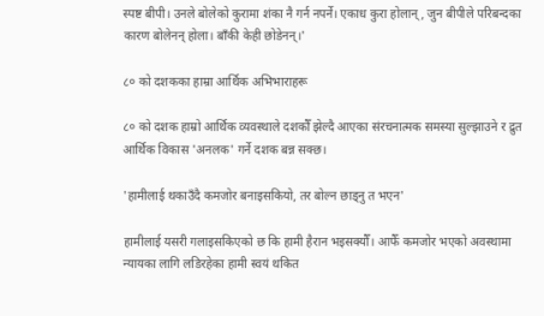स्पष्ट बीपी। उनले बोलेको कुरामा शंका नै गर्न नपर्ने। एकाध कुरा होलान्, जुन बीपीले परिबन्दका कारण बोलेनन् होला। बाँकी केही छोडेनन्।'

८० को दशकका हाम्रा आर्थिक अभिभाराहरू

८० को दशक हाम्रो आर्थिक व्यवस्थाले दशकौँ झेल्दै आएका संरचनात्मक समस्या सुल्झाउने र द्रुत आर्थिक विकास 'अनलक' गर्ने दशक बन्न सक्छ।

'हामीलाई थकाउँदै कमजोर बनाइसकियो, तर बोल्न छाड्नु त भएन'

हामीलाई यसरी गलाइसकिएको छ कि हामी हैरान भइसक्यौँ। आफैँ कमजोर भएको अवस्थामा न्यायका लागि लडिरहेका हामी स्वयं थकित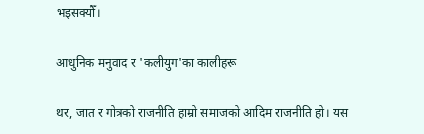भइसक्यौँ।

आधुनिक मनुवाद र 'कलीयुग'का कालीहरू

थर, जात र गोत्रको राजनीति हाम्रो समाजको आदिम राजनीति हो। यस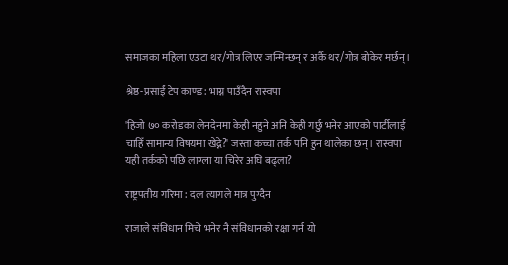समाजका महिला एउटा थर/गोत्र लिएर जन्मिन्छन् र अर्कै थर/गोत्र बोकेर मर्छन्।

श्रेष्ठ-प्रसाईं टेप काण्ड: भाग्न पाउँदैन रास्वपा

'हिजो ७० करोडका लेनदेनमा केही नहुने अनि केही गर्छु भनेर आएको पार्टीलाई चाहिँ सामान्य विषयमा खेद्ने?' जस्ता कच्चा तर्क पनि हुन थालेका छन्। रास्वपा यही तर्कको पछि लाग्ला या चिरेर अघि बढ्ला?

राष्ट्रपतीय गरिमा : दल त्यागले मात्र पुग्दैन

राजाले संविधान मिचे भनेर नै संविधानको रक्षा गर्न यो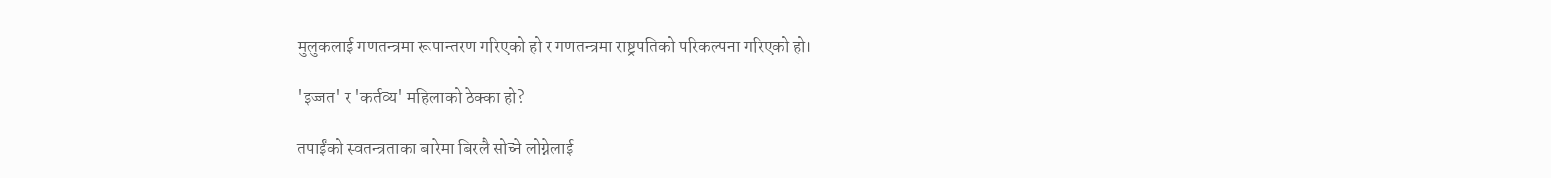मुलुकलाई गणतन्त्रमा रूपान्तरण गरिएको हो र गणतन्त्रमा राष्ट्रपतिको परिकल्पना गरिएको हो।

'इज्जत' र 'कर्तव्य' महिलाको ठेक्का हो?

तपाईंको स्वतन्त्रताका बारेमा बिरलै सोच्ने लोग्नेलाई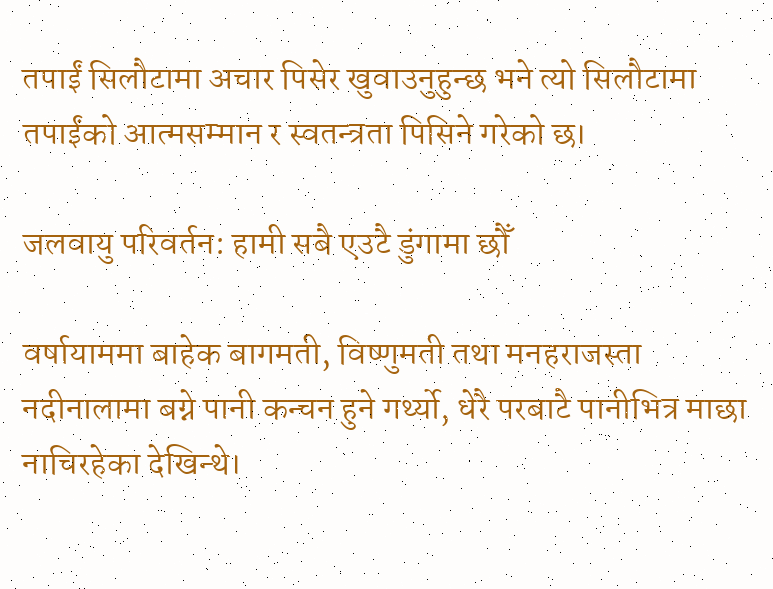तपाईं सिलौटामा अचार पिसेर खुवाउनुहुन्छ भने त्यो सिलौटामा तपाईंको आत्मसम्मान र स्वतन्त्रता पिसिने गरेको छ।

जलवायु परिवर्तन: हामी सबै एउटै डुंगामा छौँ

वर्षायाममा बाहेक बागमती, विष्णुमती तथा मनहराजस्ता नदीनालामा बग्ने पानी कन्चन हुने गर्थ्यो, धेरै परबाटै पानीभित्र माछा नाचिरहेका देखिन्थे।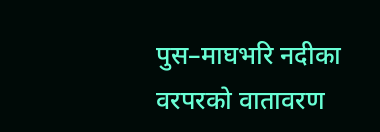पुस–माघभरि नदीका वरपरको वातावरण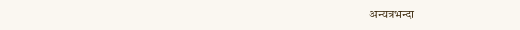अन्यत्रभन्दा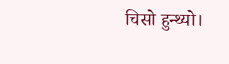चिसो हुन्थ्यो।